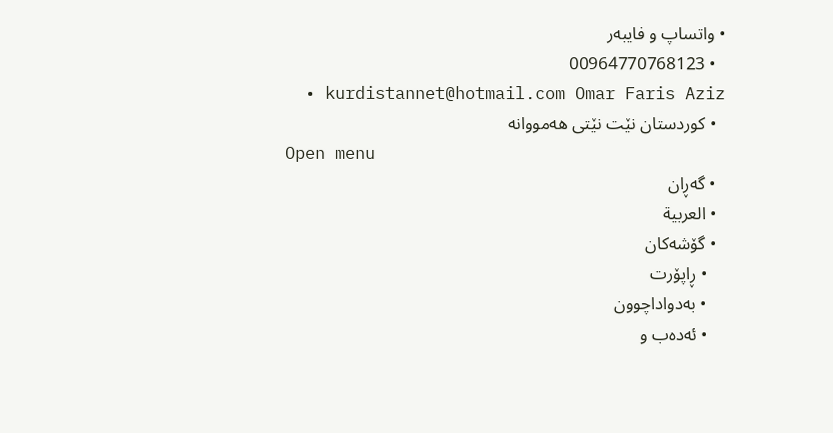• واتساپ و فایبەر
  • 00964770768123
  • kurdistannet@hotmail.com Omar Faris Aziz
  • کوردستان نێت نێتی هەمووانە
Open menu
  • گەڕان
  • العربیة
  • گۆشه‌کان
    • ڕاپۆرت
    • به‌دواداچوون
    • ئه‌ده‌ب و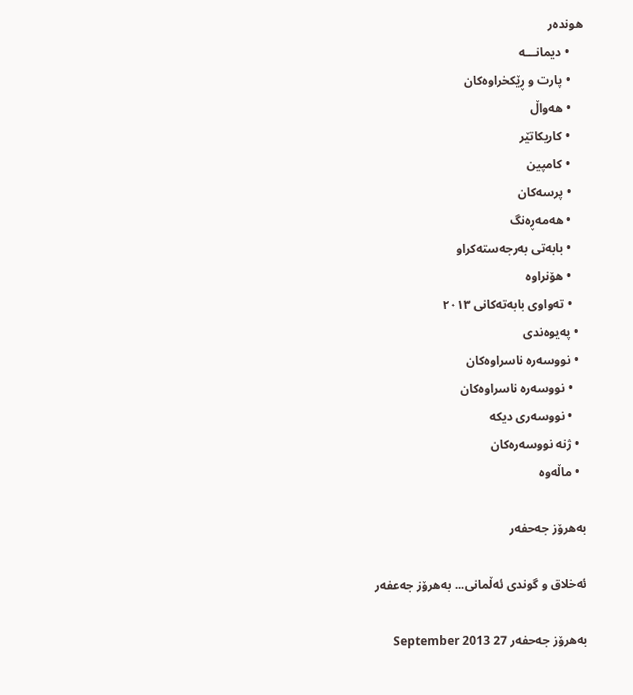هونده‌ر
    • دیمانـــه‌
    • پارت و ڕێکخراوه‌کان
    • هه‌واڵ
    • کاریکاتێر
    • کامپین
    • پرسه‌کان
    • هه‌مه‌ڕه‌نگ
    • بابه‌تی به‌رجه‌سته‌کراو
    • هۆنراوە
    • تەواوی بابەتەکانی ٢٠١٣
  • په‌یوه‌ندی
  • نووسه‌ره‌ ناسراوه‌کان
    • نووسه‌ره‌ ناسراوه‌کان
    • نووسه‌ری دیکه‌
  • ژنە نووسەرەکان
  • ماڵەوە

بەهرۆز جەحفەر

ئه‌خلاق و گوندی ئه‌ڵمانی... به‌هرۆز جه‌عفه‌ر

بەهرۆز جەحفەر 27 September 2013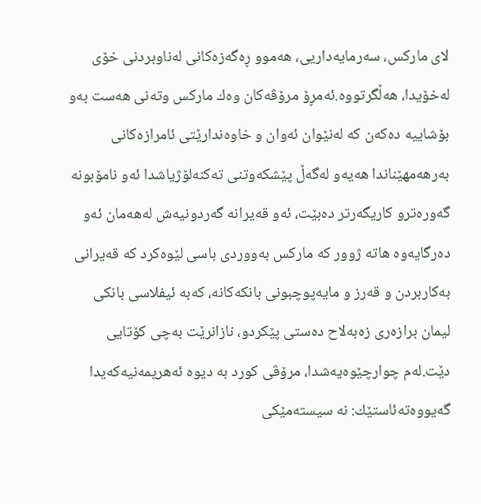لای ماركس، سه‌رمایه‌داریی، هه‌موو ڕه‌گه‌زه‌كانی له‌ناوبردنی خۆی له‌خۆیدا، هه‌ڵگرتووه‌.ئه‌مڕۆ مرۆڤه‌كان وه‌ك ماركس وته‌نی هه‌ست به‌و بۆشاییه‌ ده‌كه‌ن كه‌ له‌نێوان ئه‌وان و خاوه‌ندارێتی ئامرازه‌كانی به‌رهه‌مهێناندا هه‌یه‌و له‌گه‌ڵ پێشكه‌وتنی ته‌كنه‌لۆژیاشدا ئه‌و نامۆبونه‌ گه‌وره‌ترو كاریگه‌رتر ده‌بێت، ئه‌و قه‌یرانه‌ گه‌ردونیه‌ش له‌هه‌مان ئه‌و ده‌رگایه‌وه‌ هاته‌ ژوور كه‌ ماركس به‌ووردی باسی لێوه‌كرد كه‌ قه‌یرانی به‌كاربردن و قه‌رز و مایه‌پوچبونی بانكه‌كانه‌، كه‌به‌ ئیفلاسی بانكی لیمان برازه‌ری زه‌به‌لاح ده‌ستی پێكردو، نازانرێت به‌چی كۆتایی دێت.له‌م چوارچێوه‌یه‌شدا، مرۆڤی كورد به‌ دیوه‌ ئه‌هریمه‌نیه‌كه‌یدا گه‌یووه‌ته‌ئاستێك: نه‌ سیسته‌مێكی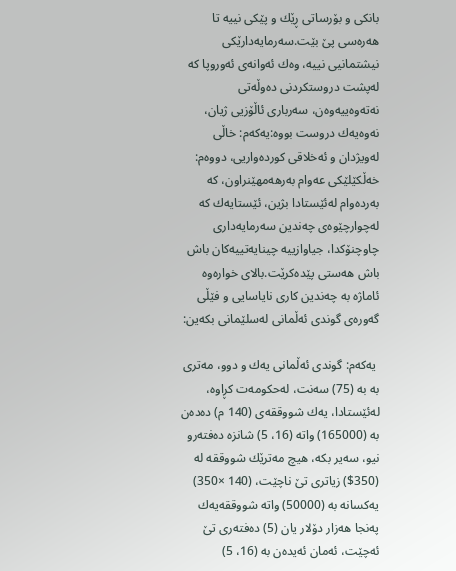بانكی و بۆرساتی ڕێك و پێكی نییه‌ تا هه‌ره‌سی پێ بێت.سه‌رمایه‌دارێكی نیشتمانیی نییه‌، وه‌ك ئه‌وانه‌ی ئه‌وروپا كه‌ له‌پشت دروستكردنی ده‌وڵه‌تی نه‌ته‌وه‌ییه‌وه‌ن، سه‌رباری ئاڵۆزیی ژیان، نه‌وه‌یه‌ك دروست بووه‌:یه‌كه‌م: خاڵی له‌ویژدان و ئه‌خلاقی كورده‌واریی، دووه‌م: خه‌ڵكێلێكی عه‌وام به‌رهه‌مهێنراون، كه‌ به‌رده‌وام له‌ئێستادا بژین، ئێستایه‌ك كه‌ له‌چوارچێوه‌ی چه‌ندین سه‌رمایه‌داری چاوچنۆكدا، جیاوازییه‌ چینایه‌تییه‌كان باش باش هه‌ستی پێده‌كرێت.بالای خواره‌وه‌ ئاماژه‌ به‌ چه‌ندین كاری نایاسایی و فێڵی گه‌وره‌ی گوندی ئه‌ڵمانی له‌سلێمانی بكه‌ین:

 یه‌كه‌م: گوندی ئه‌ڵمانی یه‌ك و دوو، مه‌تری به‌ به‌ (75) سه‌نت، له‌حكومه‌ت كڕاوه‌، له‌ئێستادا، یه‌ك شووققه‌ی (140 م) ده‌ده‌ن به‌ (165000) واته‌ (16، 5) شانزه‌ ده‌فته‌رو نیو، سه‌یر بكه‌، هیچ مه‌ترێك شووققه‌ له‌ (350$) زیاتری تێ ناچێت، (140 ×350) یه‌كسانه‌ به‌ (50000) واته‌ شووققه‌یه‌ك په‌نجا هه‌زار دۆلار یان (5) ده‌فته‌ری تێ ئه‌چێت، ئه‌مان ئه‌یده‌ن به‌ (16، 5)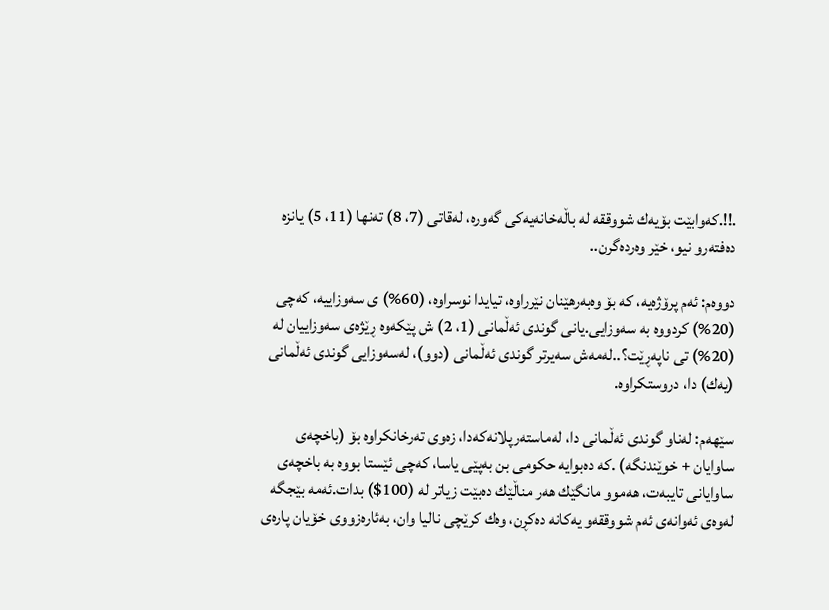.!!.كه‌وابێت بۆیه‌ك شووققه‌ له‌ باڵه‌خانه‌یه‌كی گه‌وره‌، له‌قاتی (7، 8) ته‌نها (11، 5) یانزه‌ ده‌فته‌رو نیو، خێر وه‌رده‌گرن..

دووه‌م: ئه‌م پرۆژه‌یه‌، كه‌ بۆ وه‌به‌رهێنان نێرراوه‌، تیایدا نوسراوه‌، (60%) ی سه‌وزاییه‌، كه‌چی (20%) كردووه‌ به‌ سه‌وزایی.یانی گوندی ئه‌ڵمانی (1، 2) ش پێكه‌وه‌ ڕێژه‌ی سه‌وزاییان له‌ (20%) تی ناپه‌ڕێت؟..له‌مه‌ش سه‌یرتر گوندی ئه‌ڵمانی (دوو)، له‌سه‌وزایی گوندی ئه‌ڵمانی (یه‌ك) دا، دروستكراوه‌.

سێهه‌م: له‌ناو گوندی ئه‌ڵمانی دا، له‌ماسته‌رپلانه‌كه‌دا، زه‌وی ته‌رخانكراوه‌ بۆ (باخچه‌ی ساوایان + خوێندنگه‌) .كه‌ ده‌بوایه‌ حكومی بن به‌پێی یاسا، كه‌چی ئێستا بووه‌ به‌ باخچه‌ی ساوایانی تایبه‌ت، هه‌موو مانگێك هه‌ر مناڵێك ده‌بێت زیاتر له‌ (100$) بدات.ئه‌مه‌ بێجگه‌ له‌وه‌ی ئه‌وانه‌ی ئه‌م شووققه‌و یه‌كانه‌ ده‌كڕن، وه‌ك كرێچی نالیا وان، به‌ئاره‌زووی خۆیان پاره‌ی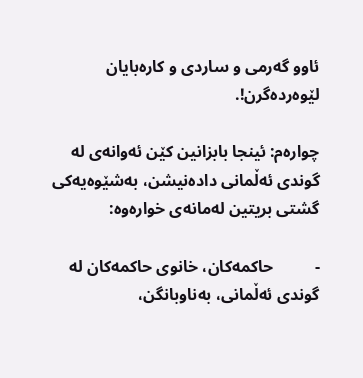ئاوو گه‌رمی و ساردی و كاره‌بایان لێوه‌رده‌گرن!.

چواره‌م: ئینجا بابزانین كێن ئه‌وانه‌ی له‌ گوندی ئه‌ڵمانی داده‌نیشن، به‌شێوه‌یه‌كی گشتی بریتین له‌مانه‌ی خواره‌وه‌:

-          حاكمه‌كان، خانوی حاكمه‌كان له‌ گوندی ئه‌ڵمانی، به‌ناوبانگن،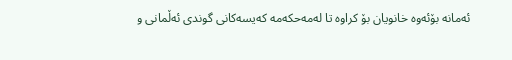ئه‌مانه‌ بۆئه‌وه‌ خانویان بۆ كراوه‌ تا له‌مه‌حكه‌مه‌ كه‌یسه‌كانی گوندی ئه‌ڵمانی و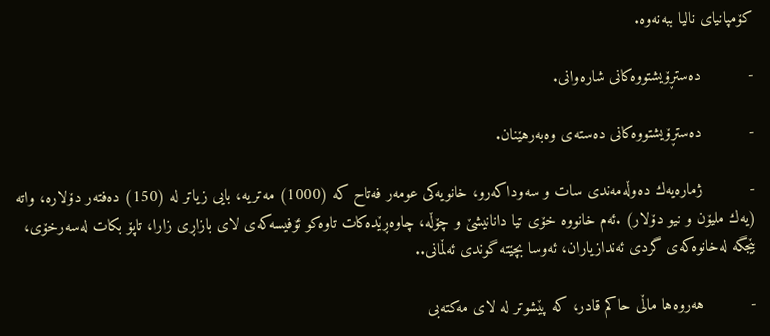كۆمپانیای نالیا ببه‌نه‌وه‌.

-          ده‌ستڕۆیشتووه‌كانی شاره‌وانی.

-          ده‌ستڕۆیشتووه‌كانی ده‌سته‌ی وه‌به‌رهێنان.

-          ژماره‌یه‌ك ده‌وڵه‌مه‌ندی سات و سه‌وداكه‌رو، خانویه‌كی عومه‌ر فه‌تاح كه‌ (1000) مه‌تریه‌، بایی زیاتر له‌ (150) ده‌فته‌ر دۆلاره‌، واته‌ (یه‌ك ملیۆن و نیو دۆلار) .ئه‌م خانووه‌ خۆی تیا دانانیشێ و چۆڵه‌، چاوه‌ڕێده‌كات تاوه‌كو ئۆفیسه‌كه‌ی لای بازاڕی زارا، تاپۆ بكات له‌سه‌رخۆی، بێجگه‌ له‌خانوه‌كه‌ی گردی ئه‌ندازیاران، ئه‌وسا بچێته‌ گوندی ئه‌ڵمانی..

-          هه‌روه‌ها ماڵی حاكم قادر، كه‌ پێشوتر له‌ لای مه‌كته‌بی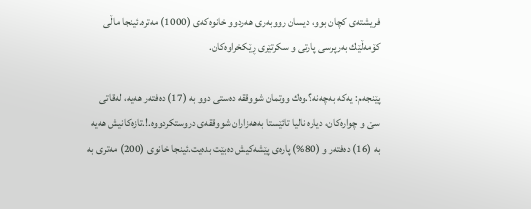فریشته‌ی كچان بوو، دیسان رووبه‌ری هه‌ردوو خانوه‌كه‌ی (1000) مه‌تره‌.ئینجا ماڵی كۆمه‌ڵێك به‌رپرسی پارتی و سكرتێری ڕێكخراوه‌كان.

پێنجه‌م: یه‌كه‌ به‌چه‌نه‌؟.وه‌ك ووتمان شووققه‌ ده‌ستی دوو به‌ (17) ده‌فته‌ر هه‌یه‌، له‌قاتی سێ و چواره‌كان، دیاره‌ نالیا تائێستا به‌هه‌زاران شووققه‌ی دروستكردووه‌.!.تازه‌كانیش هه‌یه‌ به‌ (16) ده‌فته‌ر و (80%) پاره‌ی پێشه‌كیش ده‌بێت بده‌یت.ئینجا خانوی (200) مه‌تری به‌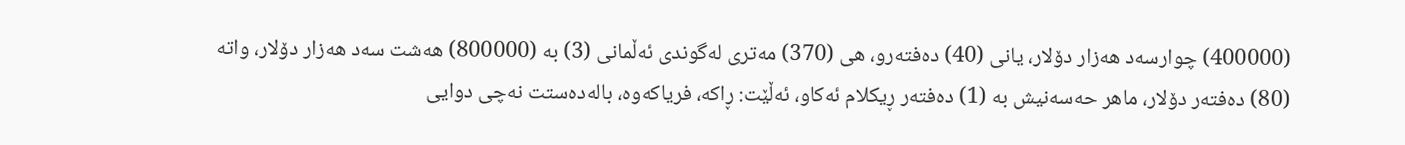(400000) چوارسه‌د هه‌زار دۆلار، یانی (40) ده‌فته‌رو، هی (370) مه‌تری له‌گوندی ئه‌ڵمانی (3) به‌ (800000) هه‌شت سه‌د هه‌زار دۆلار، واته‌ (80) ده‌فته‌ر دۆلار، ماهر حه‌سه‌نیش به‌ (1) ده‌فته‌ر ڕیكلام ئه‌كاو، ئه‌ڵێت: ڕاكه‌، فریاكه‌وه‌، باله‌ده‌ستت نه‌چی دوایی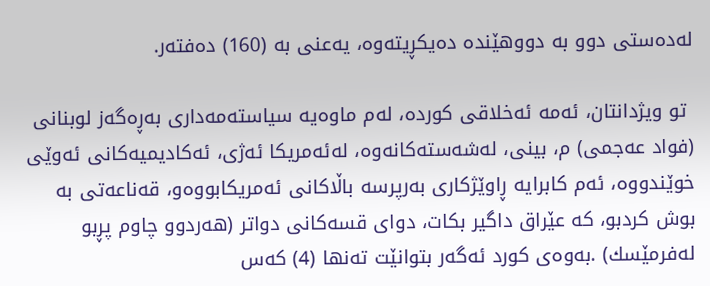له‌ده‌ستی دوو به‌ دووهێنده‌ ده‌یكڕیته‌وه‌، یه‌عنی به‌ (160) ده‌فته‌ر.

 تو ویژدانتان، ئه‌مه‌ ئه‌خلاقی كورده‌، له‌م ماوه‌یه‌ سیاسته‌مه‌داری به‌ڕه‌گه‌ز لوبنانی (فواد عه‌جمی) م، بینی، له‌شه‌سته‌كانه‌وه‌، له‌ئه‌مریكا ئه‌ژی، ئه‌كادیمیه‌كانی ئه‌وێی خوێندووه‌، ئه‌م كابرایه‌ ڕاوێژكاری به‌رپرسه‌ باڵاكانی ئه‌مریكابووه‌و، قه‌ناعه‌تی به‌ بوش كردبو، كه‌ عێراق داگیر بكات، دوای قسه‌كانی دواتر (هه‌ردوو چاوم پڕبو له‌فرمێسك) .به‌وه‌ی كورد ئه‌گه‌ر بتوانێت ته‌نها (4) كه‌س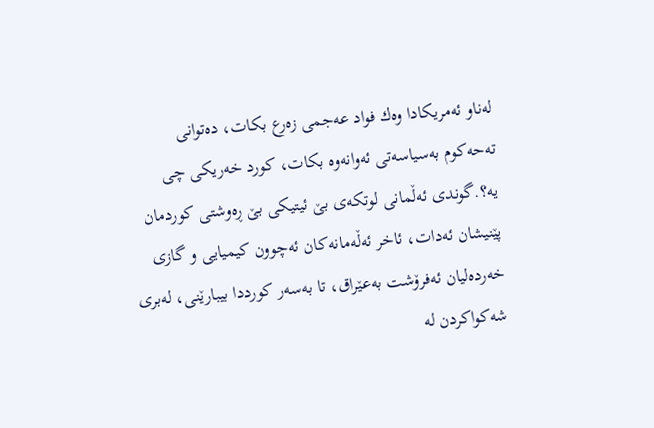له‌ناو ئه‌مریكادا وه‌ك فواد عه‌جمی زه‌رع بكات، ده‌توانی ته‌حه‌كوم به‌سیاسه‌تی ئه‌وانه‌وه‌ بكات، كورد خه‌ریكی چی یه‌؟.گوندی ئه‌ڵمانی لوتكه‌ی بێ ئیتیكی بێ ڕه‌وشتی كوردمان پێنیشان ئه‌دات، ئاخر ئه‌ڵه‌مانه‌كان ئه‌چوون كیمیایی و گازی خه‌رده‌لیان ئه‌فرۆشت به‌عێراق، تا به‌سه‌ر كورددا بیبارێنی، له‌بری شه‌كواكردن له‌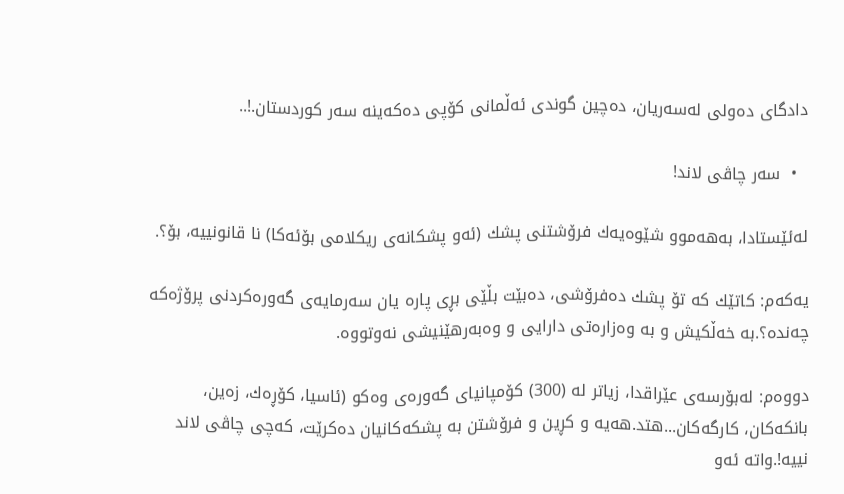دادگای ده‌ولی له‌سه‌ریان، ده‌چین گوندی ئه‌ڵمانی كۆپی ده‌كه‌ینه‌ سه‌ر كوردستان.!..

  •  سه‌ر چاڤی لاند!

له‌ئێستادا، به‌هه‌موو شێوه‌یه‌ك فرۆشتنی پشك (ئه‌و پشكانه‌ی ریكلامی بۆئه‌كا) نا قانونییه‌، بۆ؟.

یه‌كه‌م: كاتێك كه‌ تۆ پشك ده‌فرۆشی، ده‌بێت بڵێی بڕی پاره‌ یان سه‌رمایه‌ی گه‌وره‌كردنی پرۆژه‌كه‌ چه‌نده‌؟.به‌ خه‌ڵكیش و به‌ وه‌زاره‌تی دارایی و وه‌به‌رهێنیشی نه‌وتووه‌.

دووه‌م: له‌بۆرسه‌ی عێراقدا، زیاتر له‌ (300) كۆمپانیای گه‌وره‌ی وه‌كو (ئاسیا، كۆڕه‌ك، زه‌ین، بانكه‌كان، كارگه‌كان...هتد.هه‌یه‌ و كڕین و فرۆشتن به‌ پشكه‌كانیان ده‌كرێت، كه‌چی چاڤی لاند نییه‌!.واته‌ ئه‌و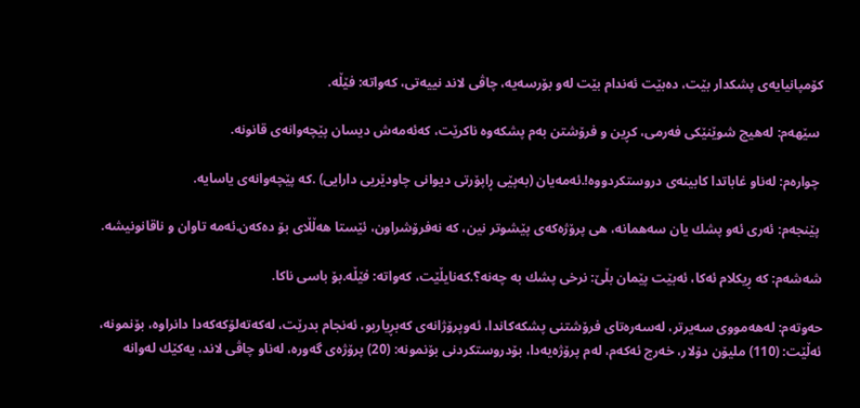كۆمپانیایه‌ی پشكدار بێت، ده‌بێت ئه‌ندام بێت له‌و بۆرسه‌یه‌، چاڤی لاند نییه‌تی، كه‌واته‌: فێڵه‌.

 سێهه‌م: له‌هیچ شوێنێكی فه‌رمی، كڕین و فرۆشتن به‌م پشكه‌وه‌ ناكرێت، كه‌ئه‌مه‌ش دیسان پێچه‌وانه‌ی قانونه‌.

 چواره‌م: له‌ناو غاباتدا كابینه‌ی دروستكردووه‌!.ئه‌مه‌یان (به‌پێی ڕاپۆرتی دیوانی چاودێریی دارایی) .كه‌ پێچه‌وانه‌ی یاسایه‌.

 پێنجه‌م: ئه‌ری ئه‌و پشك یان سه‌همانه‌، هی پرۆژه‌كه‌ی پێشوتر نین، كه‌ نه‌فرۆشراون، ئێستا هه‌ڵڵای بۆ ده‌كه‌ن.ئه‌مه‌ تاوان و ناقانونیشه‌.

شه‌شه‌م: كه‌ ڕیكلام ئه‌كا، ئه‌بێت پێمان بڵێ: نرخی پشك به‌ چه‌نه‌؟.كه‌نایڵێت، كه‌واته‌: فێڵه‌.بۆ باسی ناكا.

حه‌وته‌م: له‌هه‌مووی سه‌یرتر، له‌سه‌ره‌تای فرۆشتنی پشكه‌كاندا، ئه‌وپرۆژانه‌ی كه‌بڕیاربو، ئه‌نجام بدرێت، له‌كه‌ته‌لۆكه‌كه‌دا دانراوه‌، بۆنمونه‌، ئه‌ڵێت: (110) ملیۆن دۆلار، خه‌رج ئه‌كه‌م، له‌م پرۆژه‌یه‌دا، بۆدروستكردنی بۆنمونه‌: (20) پرۆژه‌ی گه‌وره‌، له‌ناو چاڤی لاند، یه‌كێك له‌وانه‌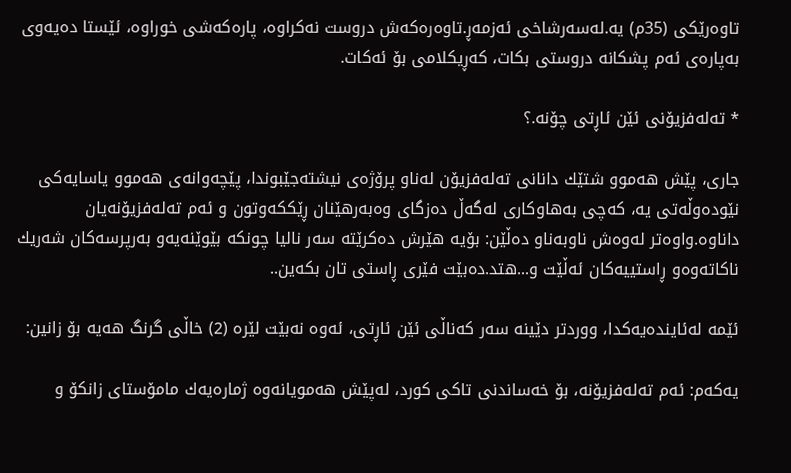تاوه‌رێكی (35م) یه‌.له‌سه‌رشاخی ئه‌زمه‌ڕ.تاوه‌ره‌كه‌ش دروست نه‌كراوه‌، پاره‌كه‌شی خوراوه‌، ئێستا ده‌یه‌وی به‌پاره‌ی ئه‌م پشكانه‌ دروستی بكات، كه‌ڕیكلامی بۆ ئه‌كات.

* ته‌له‌فزیۆنی ئێن ئاڕتی چۆنه‌.؟

جاری، پێش هه‌موو شتێك دانانی ته‌له‌فزیۆن له‌ناو پرۆژه‌ی نیشته‌جێبوندا، پێچه‌وانه‌ی هه‌موو یاسایه‌كی نێوده‌وڵه‌تی یه‌، كه‌چی به‌هاوكاری له‌گه‌ڵ ده‌زگای وه‌به‌رهێنان ڕێككه‌وتون و ئه‌م ته‌له‌فزیۆنه‌یان داناوه‌.واوه‌تر له‌وه‌ش ناوبه‌ناو ده‌ڵێن: بۆیه‌ هێرش ده‌كرێته‌ سه‌ر نالیا چونكه‌ بێوێنه‌یه‌و به‌رپرسه‌كان شه‌ریك ناكاته‌وه‌و ڕاستییه‌كان ئه‌ڵێت و...هتد.ده‌بێت فێری ڕاستی تان بكه‌ین..

ئێمه‌ له‌ئاینده‌یه‌كدا، ووردتر دێینه‌ سه‌ر كه‌ناڵی ئێن ئاڕتی، ئه‌وه‌ نه‌بێت لێره‌ (2) خاڵی گرنگ هه‌یه‌ بۆ زانین:

یه‌كه‌م: ئه‌م ته‌له‌فزیۆنه‌، بۆ خه‌ساندنی تاكی كورد، له‌پێش هه‌مویانه‌وه‌ ژماره‌یه‌ك مامۆستای زانكۆ و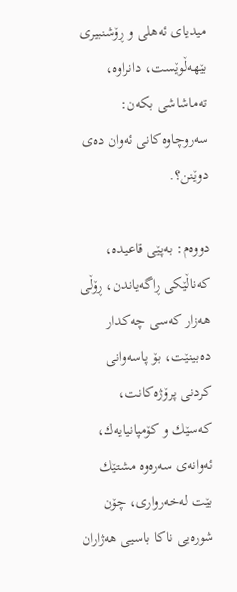میدیای ئه‌هلی و ڕۆشنبیری بێهه‌ڵوێست، دانراوه‌، ته‌ماشاشی بكه‌ن: سه‌روچاوه‌كانی ئه‌وان ده‌ی دوێنن؟.

دووه‌م: به‌پێی قاعیده‌، كه‌ناڵێكی ڕاگه‌یاندن، ڕۆڵی هه‌زار كه‌سی چه‌كدار ده‌بینێت، بۆ پاسه‌وانی كردنی پرۆژه‌كانت، كه‌سێك و كۆمپانیایه‌ك، ئه‌وانه‌ی سه‌ره‌وه‌ مشتێك بێت له‌خه‌رواری، چۆن شوره‌یی ناكا باسیی هه‌ژاران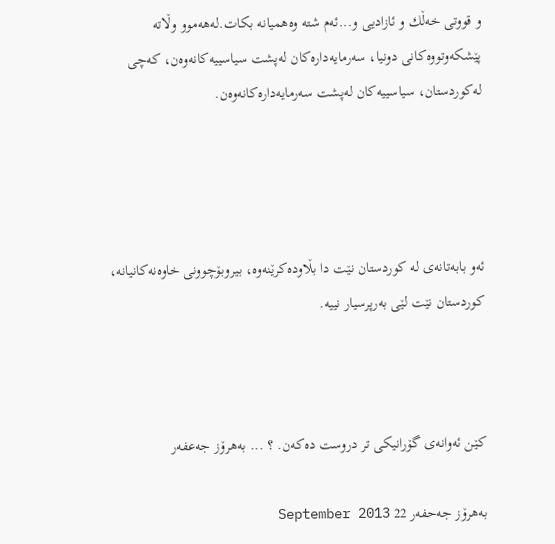و قووتی خه‌ڵك و ئازادیی و...ئه‌م شته‌ وه‌همیانه‌ بكات.له‌هه‌موو وڵاته‌ پێشكه‌وتووه‌كانی دونیا، سه‌رمایه‌داره‌كان له‌پشت سیاسییه‌كانه‌وه‌ن، كه‌چی له‌كوردستان، سیاسییه‌كان له‌پشت سه‌رمایه‌داره‌كانه‌وه‌ن.




ئه‌و بابه‌تانه‌ی له‌ کوردستان نێت دا بڵاوده‌کرێنه‌وه‌، بیروبۆچوونی خاوه‌نه‌کانیانه‌، کوردستان نێت لێی به‌رپرسیار نییه‌.



کـێن ئه‌وانه‌ى گۆرانیکى تر دروست ده‌که‌ن. ؟ ... به‌هرۆز جه‌عفه‌ر

بەهرۆز جەحفەر 22 September 2013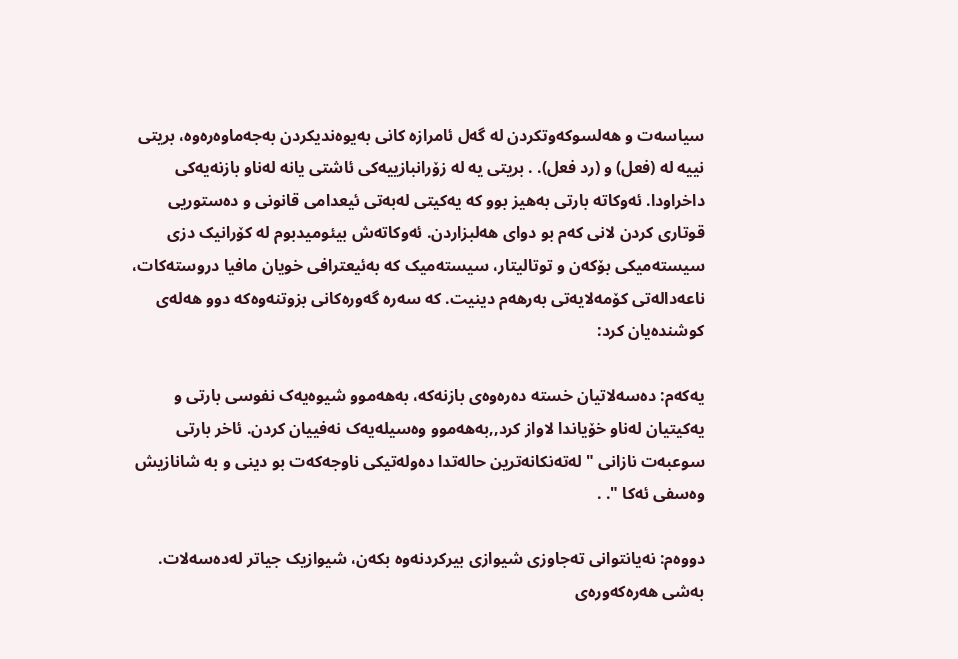سیاسه‌ت و هه‌لسوکه‌وتکردن له‌ گه‌ل ئامرازه كانى به‌یوه‌ندیکردن به‌جه‌ماوه‌ره‌وه‌، بریتى نییه‌ له‌ (فعل) و (رد فعل). . بریتى یه‌ له‌ زۆرانبازییه‌کى ئاشتى یانه‌ له‌ناو بازنه‌یه‌کى داخراودا. ئه‌وکاته‌ بارتى به‌هیز بوو که‌ یه‌کیتى له‌به‌تى ئیعدامى قانونى و ده‌ستوریی قوتارى کردن لانى که‌م بو دواى هه‌لبزاردن. ئه‌وکاته‌ش بیئومیدبوم له‌ کۆرانیک دزى سیسته‌میکى بۆکه‌ن و توتالیتار، سیسته‌میک که‌ به‌ئیعترافى خویان مافیا دروسته‌کات، ناعه‌داله‌تى کۆمه‌لایه‌تى به‌رهه‌م دینیت. که‌ سه‌ره‌ گه‌وره‌کانى بزوتنه‌وه‌که‌ دوو هه‌له‌ى کوشنده‌یان کرد:

یه‌که‌م: ده‌سه‌لاتیان خسته‌ ده‌ره‌وه‌ى بازنه‌که‌، به‌هه‌موو شیوه‌یه‌ک نفوسی بارتى و یه‌کیتیان له‌ناو خۆیاندا لاواز کرد,,به‌هه‌موو وه‌سیله‌یه‌ک نه‌فییان کردن. ئاخر بارتى سوعبه‌ت نازانى " له‌ته‌نکانه‌ترین حاله‌تدا ده‌وله‌تیکى ناوجه‌که‌ت بو دینى و به‌ شانازیش وه‌سفى ئه‌کا ". .

دووه‌م: نه‌یانتوانى ته‌جاوزى شیوازى بیرکردنه‌وه‌ بکه‌ن، شیوازیک جیاتر له‌ده‌سه‌لات. به‌شی هه‌ره‌که‌وره‌ى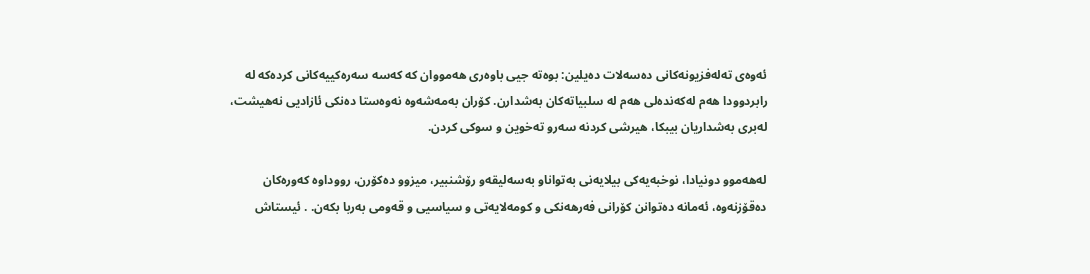ئه‌وه‌ى ته‌له‌فزیونه‌کانى ده‌سه‌لات ده‌یلین: بوه‌ته‌ جیی باوه‌رى هه‌مووان که‌ که‌سه‌ سه‌ره‌کییه‌کانى کرده‌که‌ له‌ رابردوودا هه‌م له‌که‌نده‌لى هه‌م له‌ سلبیاته‌کان به‌شدارن. کۆران به‌مه‌شه‌وه‌ نه‌وه‌ستا ده‌نکى ئازادیی نه‌هیشت، له‌برى به‌شداریان بیبکا، هیرشی کردنه‌ سه‌رو ته‌خوین و سوکى کردن.

له‌هه‌موو دونیادا، نوخبه‌یه‌کى بیلایه‌نى به‌تواناو به‌سه‌لیقه‌و رۆشنبیر، میزوو ده‌کۆرن، رووداوه‌ که‌وره‌کان ده‌قۆزنه‌وه‌، ئه‌مانه‌ ده‌توانن کۆرانى فه‌رهه‌نکى و کومه‌لایه‌تى و سیاسیی و قه‌ومى به‌ربا بکه‌ن. . ئیستاش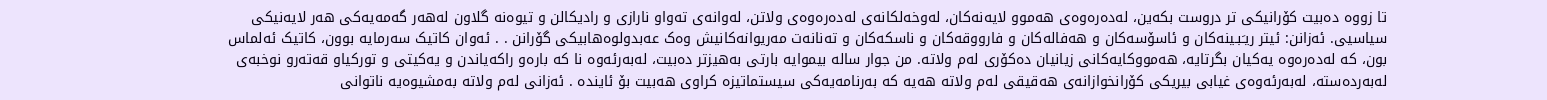تا زووه‌ ده‌بیت کۆرانیکى تر دروست بکه‌ین، له‌ده‌ره‌وه‌ى هه‌موو لایه‌نه‌کان، له‌وخه‌لکانه‌ى له‌ده‌ره‌وه‌ى ولاتن، له‌وانه‌ى ته‌واو نارازى و رادیکالن و تیوه‌نه‌ گلاون له‌هه‌ر گه‌مه‌یه‌کى هه‌ر لایه‌نیکى سیاسیی. ئه‌زانن: ئیتر ریـَبـینه‌کان و ئاسۆسه‌کان و هه‌فاله‌کان و فارووقه‌کان و ناسکه‌کان و ته‌نانه‌ت مه‌ریوانه‌کانیش وه‌ک عه‌بدولوه‌هابیکى گۆرانن . . ئه‌وان کاتیک سه‌رمایه‌ بوون، کاتیک ئه‌لماس بون، که‌ له‌ده‌ره‌وه‌ یه‌کیان بگرتایه‌، هه‌مووکایه‌کانى زیانیان ده‌کۆرى له‌م ولاته‌. من جوار ساله‌ بیموایه‌ بارتى به‌هیزتر ده‌بیت، له‌به‌رئه‌وه‌ نا که‌ باره‌و راکه‌یاندن و یه‌کیتى و تورکیاو قه‌ته‌رو نوخبه‌ى له‌به‌رده‌سته‌، له‌به‌رئه‌وه‌ى غیابى بیریکى کۆرانخوازانه‌ى هه‌قیقى له‌م ولاته‌ هه‌یه‌ که‌ به‌رنامه‌یه‌کى سیستماتیزه‌ کراوى هه‌بیت بۆ ئاینده‌ . ئه‌زانى له‌م ولاته‌ به‌مشیوه‌یه‌ ناتوانى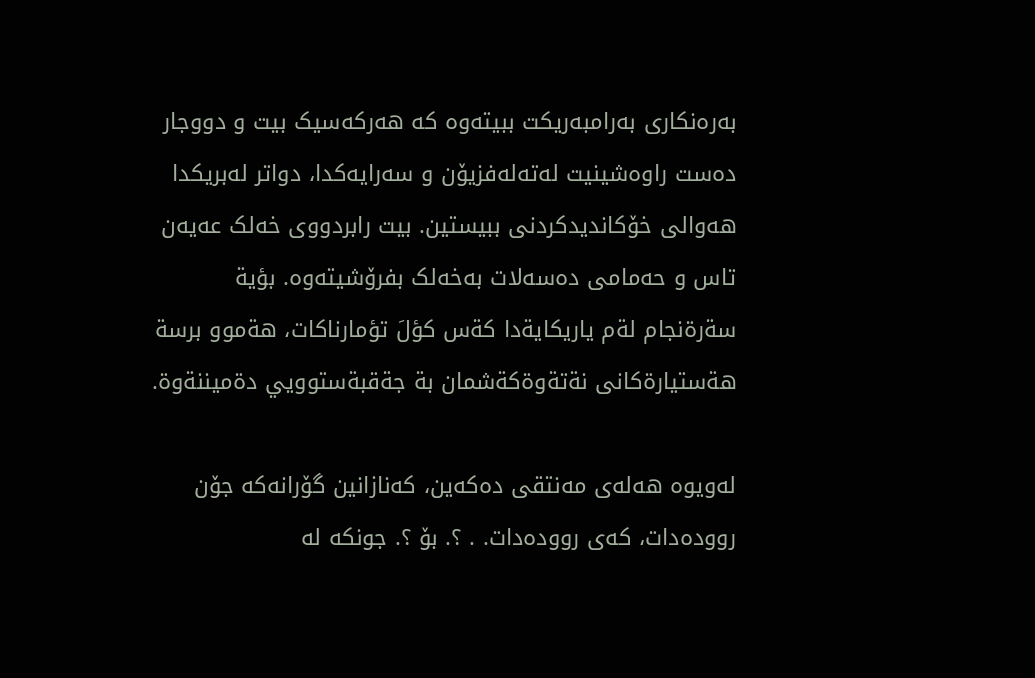به‌ره‌نکارى به‌رامبه‌ریکت ببیته‌وه‌ که‌ هه‌رکه‌سیک بیت و دووجار ده‌ست راوه‌شینیت له‌ته‌له‌فزیۆن و سه‌رایه‌کدا، دواتر له‌بریکدا هه‌والى خۆکاندیدکردنى ببیستین. بیت رابردووى خه‌لک عه‌یه‌ن تاس و حه‌مامى ده‌سه‌لات به‌خه‌لک بفرۆشیته‌وه‌. بؤية سةرةنجام لةم ياريكايةدا كةس كؤلَ تؤمارناكات، هةموو برسة هةستيارةكانى نةتةوةكةشمان بة جةقبةستوويي دةميننةوة.

له‌ویوه‌ هه‌له‌ى مه‌نتقى ده‌که‌ین، که‌نازانین گۆرانه‌که‌ جۆن رووده‌دات، که‌ى رووده‌دات. . ؟. بۆ ؟. جونکه‌ له‌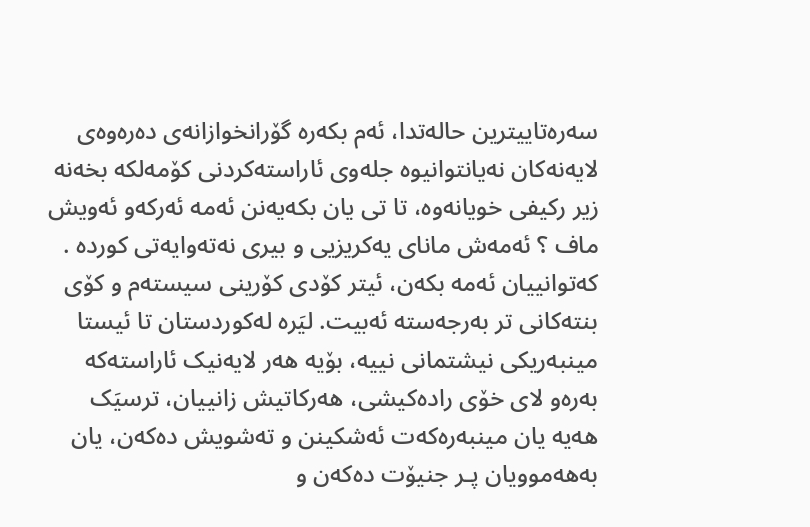سه‌ره‌تاییترین حاله‌تدا، ئه‌م بکه‌ره‌ گۆرانخوازانه‌ى ده‌ره‌وه‌ى لایه‌نه‌کان نه‌یانتوانیوه‌ جله‌وى ئاراسته‌کردنى کۆمه‌لکه‌ بخه‌نه‌ زیر رکیفى خویانه‌وه‌، تا تی یان بکه‌یه‌نن ئه‌مه‌ ئه‌رکه‌و ئه‌ویش ماف ؟ ئه‌مه‌ش ماناى یه‌کریزیی و بیرى نه‌ته‌وایه‌تى کورده‌ . که‌توانییان ئه‌مه‌ بکه‌ن، ئیتر کۆدى کۆرینى سیسته‌م و کۆى بنته‌کانى تر به‌رجه‌سته‌ ئه‌بیت. لیَره‌ له‌کوردستان تا ئیستا مینبه‌ریکى نیشتمانى نییه‌، بۆیه‌ هه‌ر لایه‌نیک ئاراسته‌که‌ به‌ره‌و لاى خۆى راده‌کیشى، هه‌رکاتیش زانییان، ترسیَک هه‌یه‌ یان مینبه‌ره‌که‌ت ئه‌شکینن و ته‌شویش ده‌که‌ن، یان به‌هه‌موویان پـر جنیۆت ده‌که‌ن و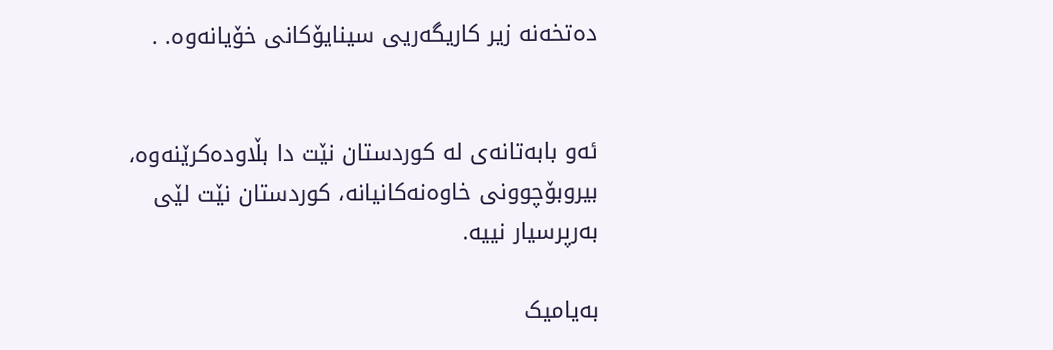ده‌تخه‌نه‌ زیر کاریگه‌ریی سینایۆکانى خۆیانه‌وه‌. .


ئه‌و بابه‌تانه‌ی له‌ کوردستان نێت دا بڵاوده‌کرێنه‌وه‌، بیروبۆچوونی خاوه‌نه‌کانیانه‌، کوردستان نێت لێی به‌رپرسیار نییه‌.

به‌یامیک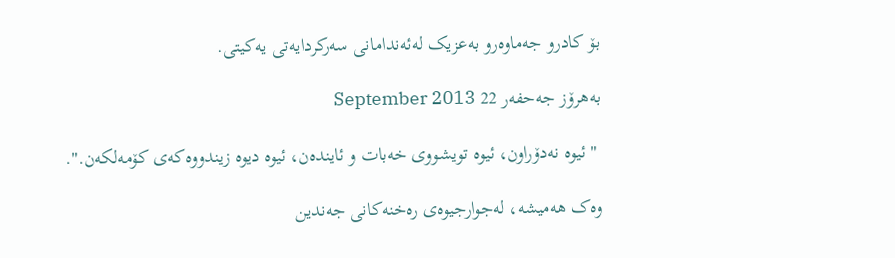بۆ کادرو جه‌ماوه‌رو به‌عزیک له‌ئه‌ندامانی سه‌رکردایه‌تی یه‌کیتی.

بەهرۆز جەحفەر 22 September 2013

 " ئیوه‌ نه‌دۆراون، ئیوه‌ تویشووی خه‌بات و ئاینده‌ن، ئیوه‌ دیوه‌ زیندووه‌که‌ی کۆمه‌لکه‌ن.".

وه‌ک هه‌میشه‌، له‌جوارجیوه‌ی ره‌خنه‌کانی جه‌ندین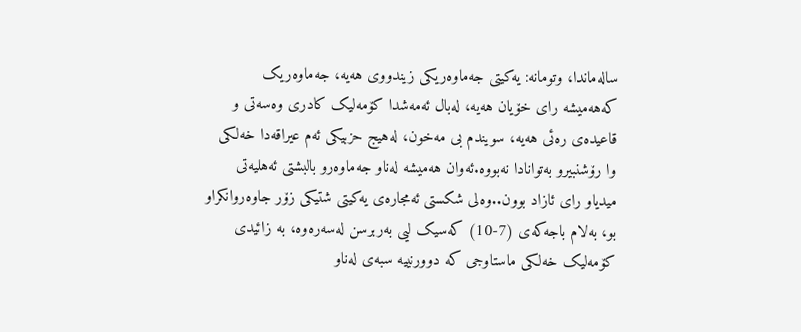ساله‌ماندا، وتومانه‌: یه‌کیتی جه‌ماوه‌ریکی زیندووی هه‌یه‌، جه‌ماوه‌ریک که‌هه‌میشه‌ رای خۆیان هه‌یه‌، له‌بال ئه‌مه‌شدا کۆمه‌لیک کادری وه‌سه‌تی و قاعیده‌ی ره‌ئی هه‌یه‌، سویندم بی مه‌خون، له‌هیج حزبیکی ئه‌م عیراقه‌دا خه‌لکی وا رۆشنبیرو به‌توانادا نه‌بووه‌.ئه‌وان هه‌میشه‌ له‌ناو جه‌ماوه‌رو بالبشتی ئه‌هلیه‌تی میدیاو رای ئازاد بوون..وه‌لی شکستی ئه‌مجاره‌ی یه‌کیتی شتیکی زۆر جاوه‌روانکراو بو، به‌لام باجه‌که‌ی (7-10) که‌سیک لیی به‌ربرسن له‌سه‌ره‌وه‌، به‌ زائیدی کۆمه‌لیک خه‌لکی ماستاوجی که‌ دوورنییه‌ سبه‌ی له‌ناو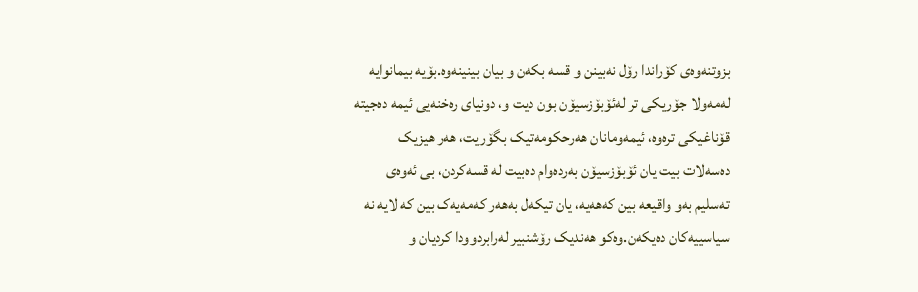بزوتنه‌وه‌ی کۆراندا رۆل نه‌بینن و قسه‌ بکه‌ن و بیان بینینه‌وه‌.بۆیه‌ بیمانوایه‌ له‌مه‌ولا جۆریکی تر له‌ئۆبۆزسیۆن بون دیت و، دونیای ره‌خنه‌یی ئیمه‌ ده‌جیته‌ قۆناغیکی تره‌وه‌، ئیمه‌ومانان هه‌رحکومه‌تیک بگۆریت، هه‌ر هیزیک ده‌سه‌لات بیت یان ئۆبۆزسیۆن به‌رده‌وام ده‌بیت له‌ قسه‌کردن، بی ئه‌وه‌ی ته‌سلیم به‌و واقیعه‌ بین که‌هه‌یه‌، یان تیکه‌ل به‌هه‌ر که‌مه‌یه‌ک بین که‌ لایه‌ نه‌ سیاسییه‌کان ده‌یکه‌ن.وه‌کو هه‌ندیک رۆشنبیر له‌رابردوودا کردیان و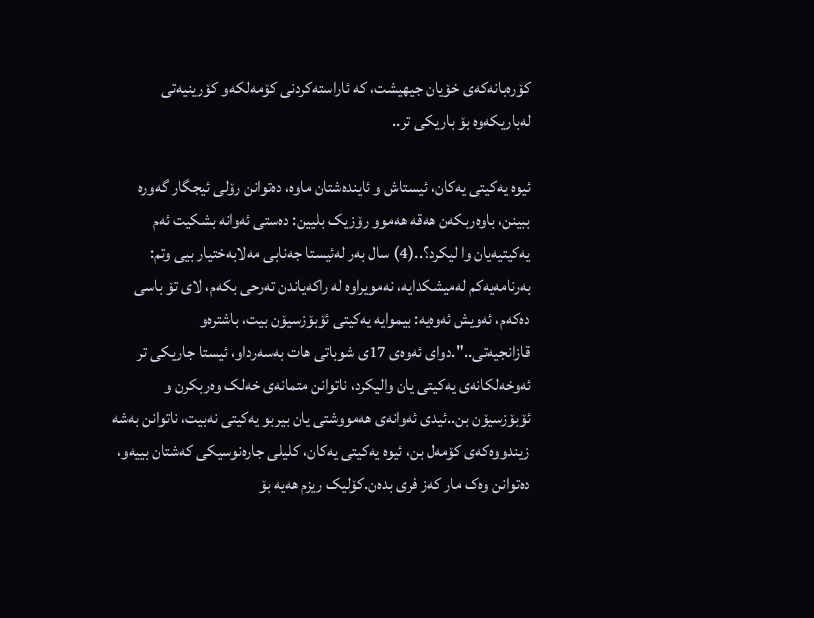کۆره‌بانه‌که‌ی خۆیان جیهیشت، که‌ ئاراسته‌کردنی کۆمه‌لکه‌و کۆرینیه‌تی له‌باریکه‌وه‌ بۆ باریکی تر..

ئیوه‌ یه‌کیتی یه‌کان، ئیستاش و ئاینده‌شتان ماوه‌، ده‌توانن رۆلی ئیجگار گه‌وره‌ ببینن، باوه‌ربکه‌ن هه‌قه‌ هه‌موو رۆزیک بلیین: ده‌ستی ئه‌وانه‌ بشکیت ئه‌م یه‌کیتیه‌یان وا لیکرد؟..(4) سال به‌ر له‌ئیستا جه‌نابی مه‌لابه‌ختیار بیی وتم: به‌رنامه‌یه‌کم له‌میشکدایه‌، نه‌مویراوه‌ له‌ راکه‌یاندن ته‌رحی بکه‌م، لای تۆ باسی ده‌که‌م، ئه‌ویش ئه‌وه‌یه‌: بیموایه‌ یه‌کیتی ئۆبۆزسیۆن بیت، باشتره‌و قازانجیه‌تی..".دوای ئه‌وه‌ی 17ی شوباتی هات به‌سه‌رداو، ئیستا جاریکی تر ئه‌وخه‌لکانه‌ی یه‌کیتی یان والیکرد، ناتوانن متمانه‌ی خه‌لک وه‌ربکرن و ئۆبۆزسیۆن بن..ئیدی ئه‌وانه‌ی هه‌مووشتی یان بیربو یه‌کیتی نه‌بیت، ناتوانن به‌شه‌ زیندووه‌که‌ی کۆمه‌ل بن، ئیوه‌ یه‌کیتی یه‌کان، کلیلی جاره‌نوسیکی که‌شتان بییه‌و، ده‌توانن وه‌ک مار که‌ز فری بده‌ن.کۆلیک ریزم هه‌یه‌ بۆ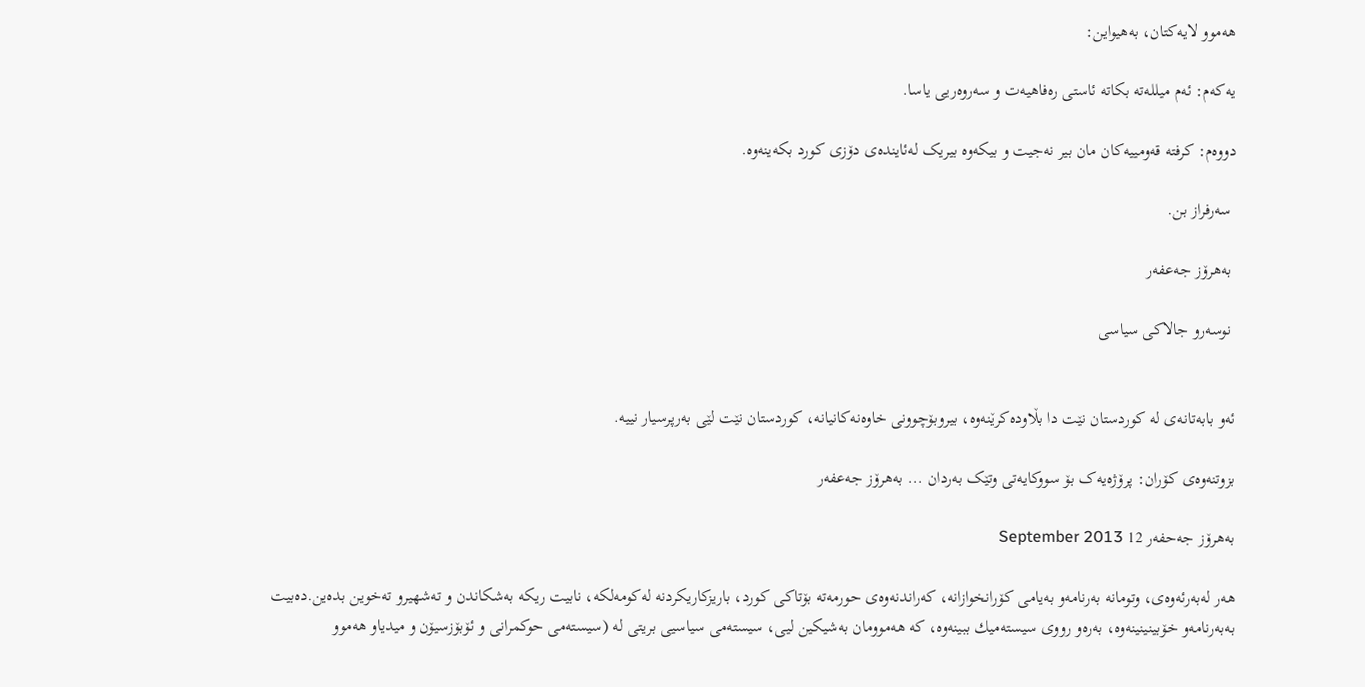هه‌موو لایه‌کتان، به‌هیواین:

یه‌که‌م: ئه‌م میلله‌ته‌ بکاته‌ ئاستی ره‌فاهیه‌ت و سه‌روه‌ریی یاسا.

دووه‌م: کرفته‌ قه‌ومییه‌کان مان بیر نه‌جیت و بیکه‌وه‌ بیریک له‌ئاینده‌ی دۆزی کورد بکه‌ینه‌وه‌.

 سه‌رفراز بن.

 به‌هرۆز جه‌عفه‌ر

 نوسه‌رو جالاکی سیاسی


ئه‌و بابه‌تانه‌ی له‌ کوردستان نێت دا بڵاوده‌کرێنه‌وه‌، بیروبۆچوونی خاوه‌نه‌کانیانه‌، کوردستان نێت لێی به‌رپرسیار نییه‌.

بزوتنه‌وه‌ی كۆران: پرۆژه‌یه‌ک بۆ سووکایه‌تی وتێک به‌ردان ... به‌هرۆز جه‌عفه‌ر

بەهرۆز جەحفەر 12 September 2013

هه‌ر له‌به‌رئه‌وه‌ی‌، وتومانه‌ به‌رنامه‌و به‌یامی‌ كۆرانخوازانه‌، كه‌راندنه‌وه‌ی‌ حورمه‌ته‌ بۆتاكی‌ كورد، باریزكاریكردنه‌ له‌كومه‌لكه‌، نابیت ریكه‌ به‌شكاندن و ته‌شهیرو ته‌خوین بده‌ین.ده‌بیت به‌به‌رنامه‌و خۆبینینینه‌وه‌، به‌ره‌و رووی‌ سیسته‌میك ببینه‌وه‌، كه‌ هه‌موومان به‌شیكین لیی، سیسته‌می‌ سیاسیی‌ بریتی‌ له‌ (سیسته‌می‌ حوكمرانی‌ و ئۆبۆزسیۆن و میدیاو هه‌موو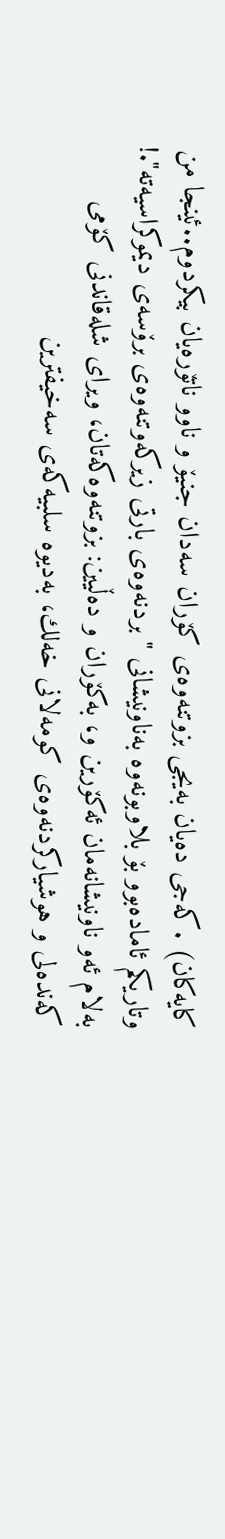كایه‌كان) .كه‌جی‌ ده‌یان به‌یجی‌ بزوتنه‌وه‌ی‌ كۆران سه‌دان جنیۆ و ناوو ناتۆره‌یان بیكردوم..ئینجا من وتاریكم ئاماده‌بوو بۆ بلاوبونه‌وه‌ به‌ناونیشانی‌ " بردنه‌وه‌ی‌ بارتی‌ زیركه‌وتنه‌وه‌ی‌ برۆسه‌ی‌ دیموكراسیه‌ته‌".!
به‌لام ئه‌و ناونیشانه‌مان ئه‌كۆرین و، به‌كۆران و ده‌ڵیین: بزوتنه‌وه‌كه‌تان، ویرای‌ شله‌قاندنی‌ كۆمی‌ كه‌نده‌لی‌ و هوشیاركردنه‌وه‌ی‌ كومه‌لانی‌ خه‌لك، به‌دیوه‌ سلبیه‌كه‌ی‌ سه‌خیفترین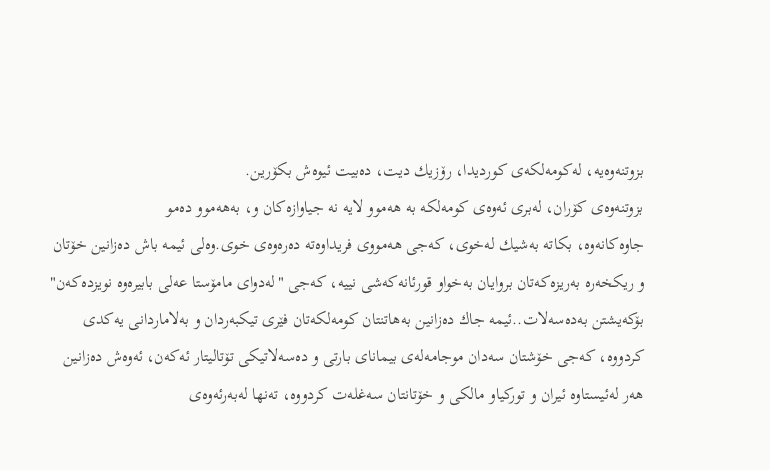بزوتنه‌وه‌یه‌، له‌كومه‌لكه‌ی‌ كوردیدا، رۆزیك دیت، ده‌بیت ئیوه‌ش بكۆرین.
بزوتنه‌وه‌ی‌ كۆران، له‌بری‌ ئه‌وه‌ی‌ كومه‌لكه‌ به‌ هه‌موو لایه نه‌ جیاوازه‌كان و، به‌هه‌موو ده‌مو
جاوه‌كانه‌وه‌، بكاته‌ به‌شیك له‌خوی‌، كه‌جی‌ هه‌مووی‌ فریداوه‌ته‌ ده‌ره‌وه‌ی‌ خوی‌.وه‌لی ئیمه‌ باش ده‌زانین خۆتان و ریكخه‌ره‌ به‌ریزه‌كه‌تان بروایان به‌خواو قورئانه‌كه‌شی نییه‌، كه‌جی‌ "له‌دوای‌ مامۆستا عه‌لی‌ بابیره‌وه‌ نویزده‌كه‌ن" بۆكه‌یشتن به‌ده‌سه‌لات..ئیمه‌ جاك ده‌زانین به‌هاتنتان كومه‌لكه‌تان فێری‌ تیكبه‌ردان و به‌لاماردانی‌ یه‌كدی‌ كردووه‌، كه‌جی‌ خۆشتان سه‌دان موجامه‌له‌ی‌ بیمانای‌ بارتی‌ و ده‌سه‌لاتیكی‌ تۆتالیتار ئه‌كه‌ن، ئه‌وه‌ش ده‌زانین هه‌ر له‌ئیستاوه‌ ئیران و توركیاو مالكی‌ و خۆتانتان سه‌غله‌ت كردووه‌، ته‌نها له‌به‌رئه‌وه‌ی‌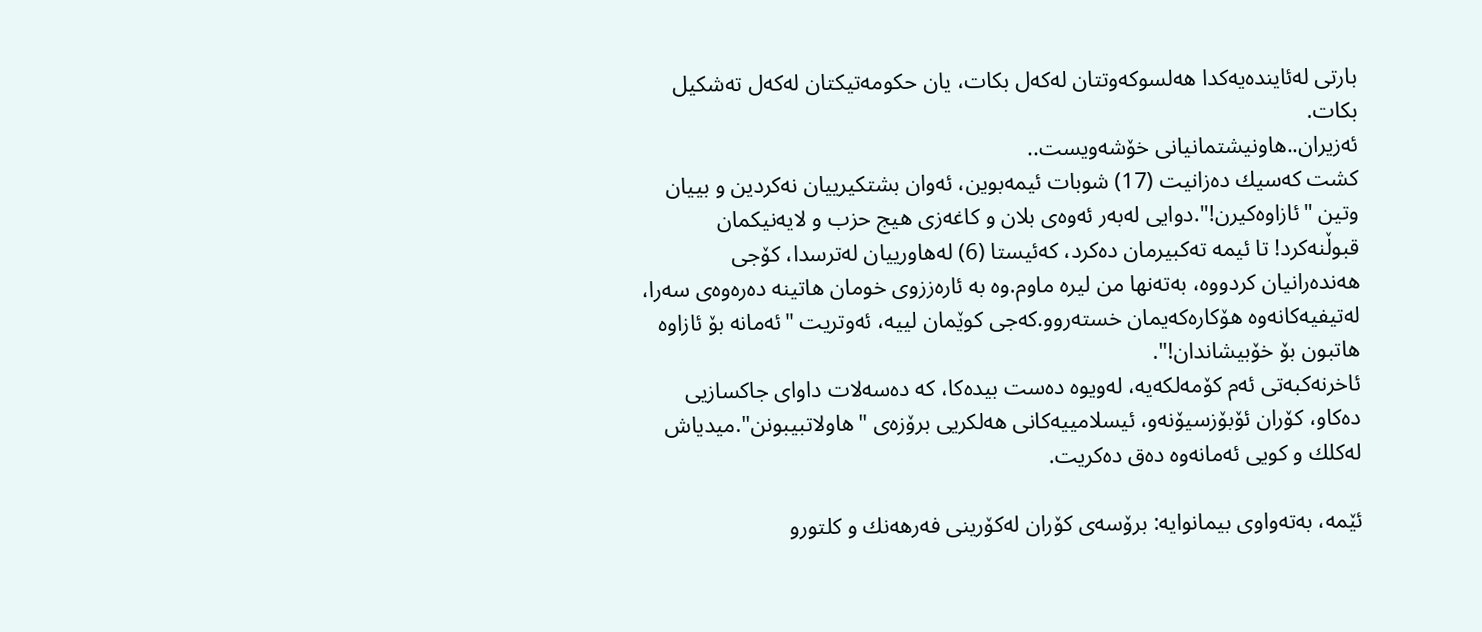بارتی‌ له‌ئاینده‌یه‌كدا هه‌لسوكه‌وتتان له‌كه‌ل بكات، یان حكومه‌تیكتان له‌كه‌ل ته‌شكیل بكات.
ئه‌زیران..هاونیشتمانیانی‌ خۆشه‌ویست..
كشت كه‌سیك ده‌زانیت (17) شوبات ئیمه‌بوین، ئه‌وان بشتكیرییان نه‌كردین و بییان وتین "ئازاوه‌كیرن!".دوایی له‌به‌ر ئه‌وه‌ی‌ بلان و كاغه‌زی‌ هیج حزب و لایه‌نیكمان قبوڵنه‌كرد! تا ئیمه‌ ته‌كبیرمان ده‌كرد، كه‌ئیستا (6) له‌هاورییان له‌ترسدا، كۆجی‌ هه‌نده‌رانیان كردووه‌، به‌ته‌نها من ‌لیره‌ ماوم.وه‌ به‌ ئاره‌ززوی‌ خومان هاتینه‌ ده‌ره‌وه‌ی‌ سه‌را، له‌تیفیه‌كانه‌وه‌ هۆكاره‌كه‌یمان خسته‌روو.كه‌جی‌ كوێمان لییه‌، ئه‌وتریت "ئه‌مانه‌ بۆ ئازاوه‌ هاتبون بۆ خۆبیشاندان!".
ئاخرنه‌كبه‌تی‌ ئه‌م كۆمه‌لكه‌یه‌، له‌ویوه‌ ده‌ست بیده‌كا، كه‌ ده‌سه‌لات داوای‌ جاكسازیی ده‌كاو، كۆران ئۆبۆزسیۆنه‌و، ئیسلامییه‌كانی هه‌لكریی برۆزه‌ی‌ "هاولاتبیبونن".میدیاش له‌كلك و كویی ئه‌مانه‌وه‌ ده‌ق ده‌كریت.

ئێمه‌، به‌ته‌واوی بیمانوایه‌: برۆسه‌ی كۆران له‌كۆرینی فه‌رهه‌نك و كلتورو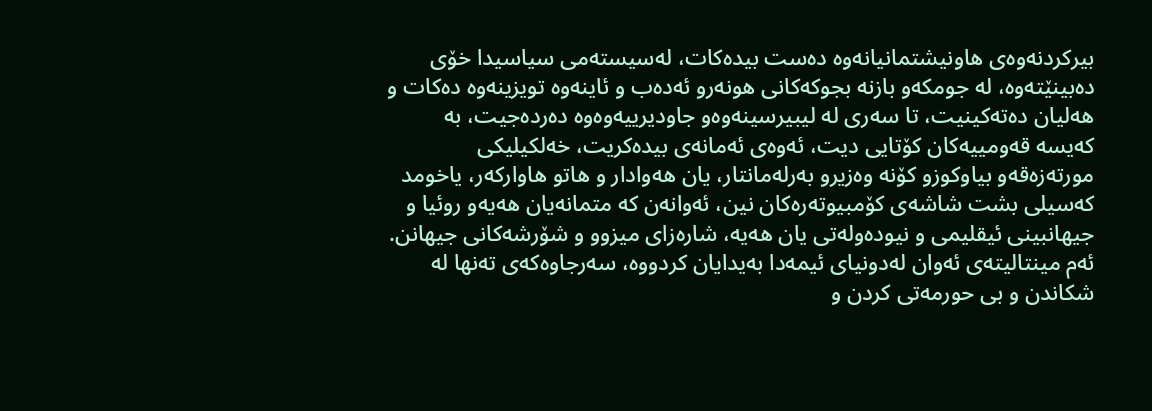بیركردنه‌وه‌ی هاونیشتمانیانه‌وه‌ ده‌ست بیده‌كات، له‌سیسته‌می سیاسیدا خۆی ده‌بینێته‌وه‌، له‌ جومكه‌و بازنه‌ بجوكه‌كانی هونه‌رو ئه‌ده‌ب و ئاینه‌وه‌ تویزینه‌وه‌ ده‌كات و هه‌لیان ده‌ته‌كینیت، تا سه‌ری له‌ لیبیرسینه‌وه‌و جاودیرییه‌وه‌وه‌ ده‌رده‌جیت، به‌ كه‌یسه‌ قه‌ومییه‌كان كۆتایی دیت، ئه‌وه‌ی ئه‌مانه‌ی بیده‌كریت، خه‌لكیلیكی مورته‌زه‌قه‌و بیاوكوزو كۆنه‌ وه‌زیرو به‌رله‌مانتار، یان هه‌وادار و هاتو هاواركه‌ر، یاخومد كه‌سیلی بشت شاشه‌ی كۆمبیوته‌ره‌كان نین، ئه‌وانه‌ن كه‌ متمانه‌یان هه‌یه‌و روئیا و جیهانبینی ئیقلیمی و نیوده‌وله‌تی یان هه‌یه‌، شاره‌زای میزوو و شۆرشه‌كانی جیهانن.
ئه‌م مینتالیته‌ی‌ ئه‌وان له‌دونیای‌ ئیمه‌دا به‌یدایان كردووه‌، سه‌رجاوه‌كه‌ی‌ ته‌نها له‌ شكاندن و بی حورمه‌تی‌ كردن و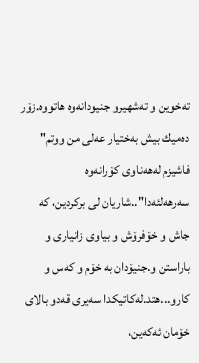ته‌خوین و ته‌شهیرو جنیودانه‌وه‌ هاتووه‌.زۆر ده‌میك بیش به‌ختیار عه‌لی‌ من ووتم" فاشیزم له‌هه‌ناوی‌ كۆرانه‌وه‌ سه‌رهه‌لئه‌دا"..شاریان لی‌ بركردین، كه‌ جاش و خۆفرۆش و بیاوی‌ زانیاری‌ و باراستن و.جنیۆدان به‌ خۆم و كه‌س و كارو...هتد.له‌كاتیكدا سه‌یری‌ قه‌دو بالای‌ خۆمان ئه‌كه‌ین،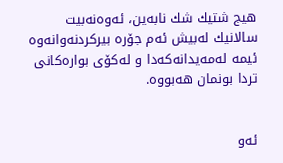هیج شتیك شك نابه‌ین، ئه‌وه‌نه‌بیت سالانیك له‌بیش ئه‌م جۆره‌ بیركردنه‌وانه‌وه‌ ئیمه‌ له‌مه‌یدانه‌كه‌دا و له‌كۆی بواره‌كانی تردا بونمان هه‌بووه‌.


ئه‌و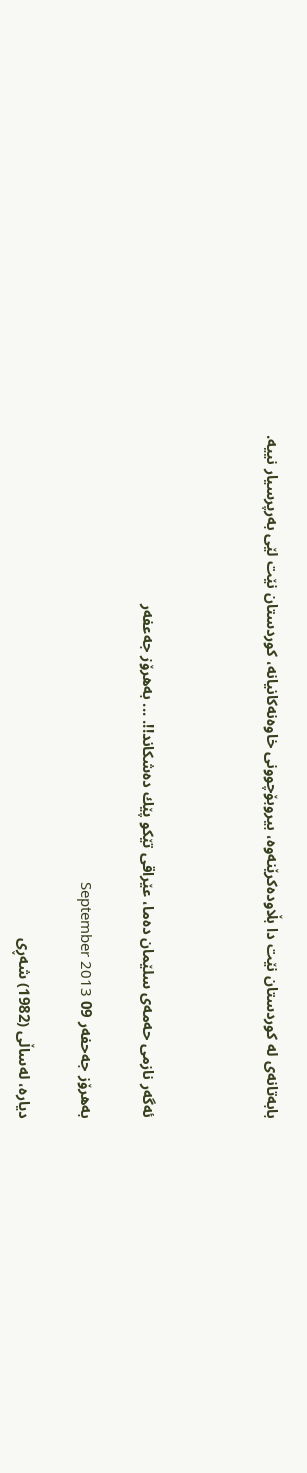بابه‌تانه‌ی له‌ کوردستان نێت دا بڵاوده‌کرێنه‌وه‌، بیروبۆچوونی خاوه‌نه‌کانیانه‌، کوردستان نێت لێی به‌رپرسیار نییه‌.



ئه‌گه‌ر نازمی حه‌مه‌ی سلێمان ده‌ما، عێراقی تێكو پێك ده‌شكاند!!. ... به‌هرۆز جه‌عفه‌ر

بەهرۆز جەحفەر 09 September 2013

دیاره‌، له‌ساڵی (1982) شه‌ڕی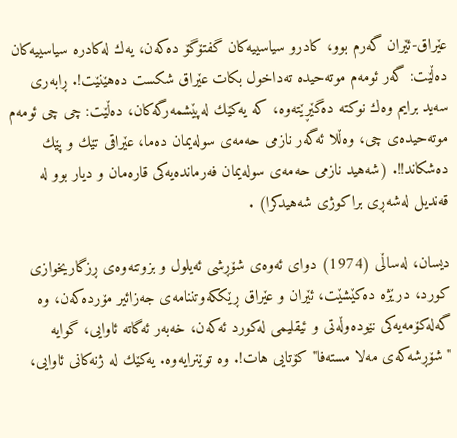عێراق-ئێران گه‌رم بوو، كادرو سیاسییه‌كان گفتۆگۆ ده‌كه‌ن، یه‌ك له‌كادره‌ سیاسییه‌كان ده‌ڵێت: گه‌ر ئومه‌م موته‌حیده‌ ته‌داخول بكات عێراق شكست ده‌هێنێت!. ڕابه‌ری سه‌ید برایم وه‌ك نوكته‌ ده‌گێڕێته‌وه‌، كه‌ یه‌كێك له‌پێشمه‌رگه‌كان، ده‌ڵێت: چی چی ئومه‌م موته‌حیده‌ی چی، وه‌ڵلا ئه‌گه‌ر نازمی حه‌مه‌ی سوله‌یمان ده‌ما، عێراقی تێك و پێك ده‌شكاند!!. (شه‌هید نازمی حه‌مه‌ی سوله‌یمان فه‌رمانده‌یه‌كی قاره‌مان و دیار بوو له‌ قه‌ندیل له‌شه‌ڕی براكوژی شه‌هیدكرا) .

دیسان، له‌ساڵی (1974) دوای ئه‌وه‌ی شۆڕشی ئه‌یلول و بزوتنه‌وه‌ی ڕزگاریخوازی كورد، درێژه‌ ده‌كێشێت، ئێران و عێراق ڕێككه‌وتننامه‌ی جه‌زائیر مۆرده‌كه‌ن، وه‌ گه‌له‌كۆمه‌یه‌كی نێوده‌وڵه‌تی و ئیقلیمی له‌كورد ئه‌كه‌ن، خه‌به‌ر ئه‌گاته‌ ئاوایی، گوایه‌ "شۆڕشه‌كه‌ی مه‌لا مسته‌فا" كۆتایی هات!. وه‌ توێنرایه‌وه‌. یه‌كێك له‌ ژنه‌كانی ئاوایی،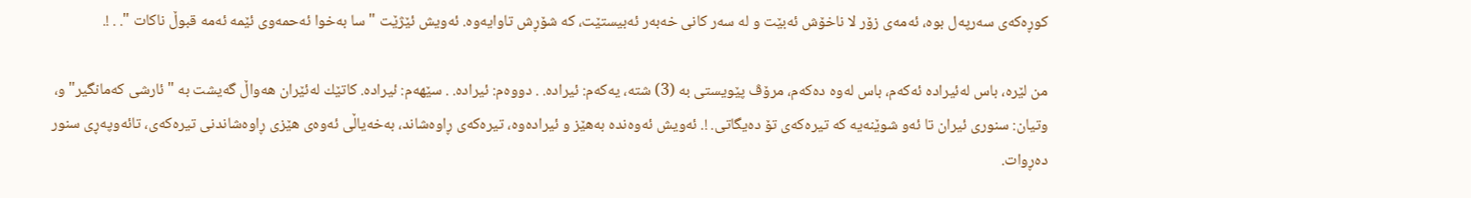كوڕه‌كه‌ی سه‌رپه‌ل بوه‌، ئه‌مه‌ی زۆر لا ناخۆش ئه‌بێت و له‌ سه‌ر كانی خه‌به‌ر ئه‌بیستێت، كه‌ شۆڕش تاوایه‌وه‌. ئه‌ویش ئێژێت " سا به‌خوا ئه‌حمه‌وی ئێمه‌ ئه‌مه‌ قبوڵ ناكات ". . !.

من لێره‌، باس له‌ئیراده‌ ئه‌كه‌م، باس له‌وه‌ ده‌كه‌م، مرۆڤ پێویستی به‌ (3) شته‌، یه‌كه‌م: ئیراده‌. . دووه‌م: ئیراده‌. . سێهه‌م: ئیراده‌. كاتێك له‌ئێران هه‌واڵ گه‌یشت به‌ "ئارشی كه‌مانگیر"و، وتیان: سنوری ئیران تا ئه‌و شوێنه‌یه‌ كه‌ تیره‌كه‌ی تۆ ده‌یگاتی. !. ئه‌ویش ئه‌وه‌نده‌ به‌هێز و ئیراده‌وه‌، تیره‌كه‌ی ڕاوه‌شاند، به‌خه‌یاڵی ئه‌وه‌ی هێزی ڕاوه‌شاندنی تیره‌كه‌ی، تائه‌وپه‌ڕی سنور ده‌ڕوات.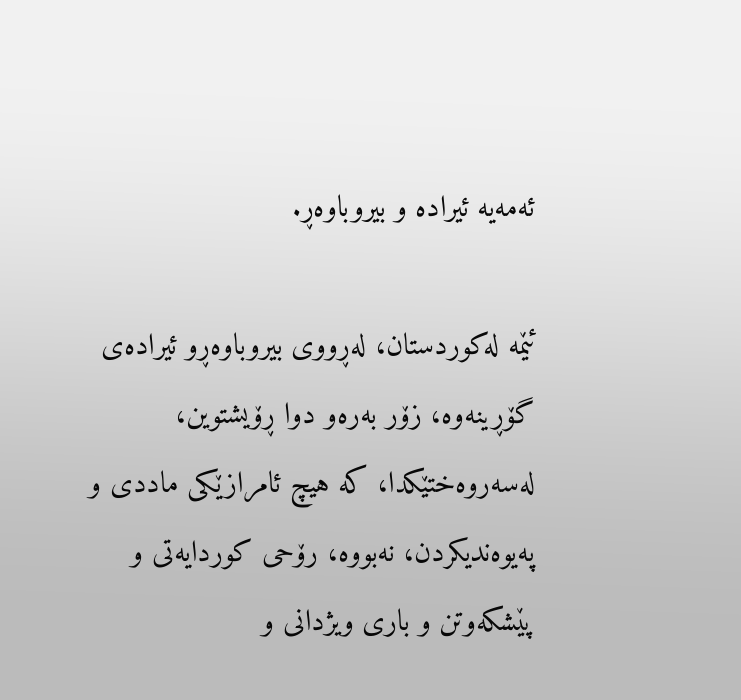ئه‌مه‌یه‌ ئیراده‌ و بیروباوه‌ڕ.

ئێمه‌ له‌كوردستان، له‌ڕووی بیروباوه‌ڕو ئیراده‌ی گۆڕینه‌وه‌، زۆر به‌ره‌و دوا ڕۆیشتوین، له‌سه‌روه‌ختێكدا، كه‌ هیچ ئامرازێكی ماددی و په‌یوه‌ندیكردن، نه‌بووه‌، رۆحی كوردایه‌تی و پێشكه‌وتن و باری ویژدانی و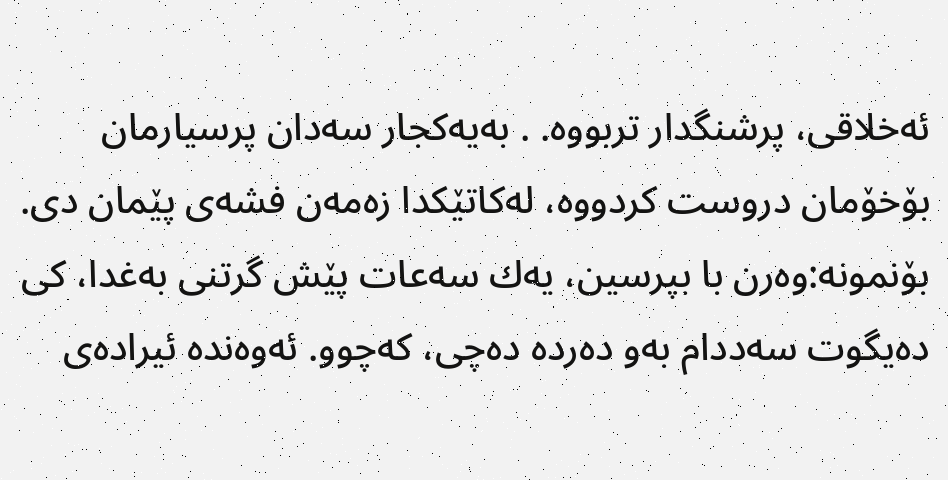ئه‌خلاقی، پرشنگدار تربووه‌. . به‌یه‌كجار سه‌دان پرسیارمان بۆخۆمان دروست كردووه‌، له‌كاتێكدا زه‌مه‌ن فشه‌ی پێمان دی. بۆنمونه‌:وه‌رن با بپرسین، یه‌ك سه‌عات پێش گرتنی به‌غدا، كی ده‌یگوت سه‌ددام به‌و ده‌رده‌ ده‌چی، كه‌چوو. ئه‌وه‌نده‌ ئیراده‌ی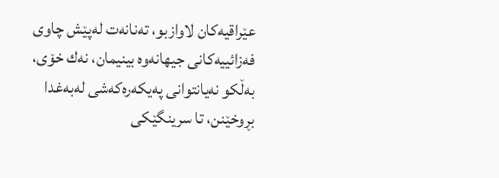عێراقیه‌كان لاوازبو، ته‌نانه‌ت له‌پێش چاوی فه‌زائییه‌كانی جیهانه‌وه‌ بینیمان، نه‌ك خۆی، به‌ڵكو نه‌یانتوانی په‌یكه‌ره‌كه‌شی له‌به‌غدا بڕوخێنن، تا سرینگێكی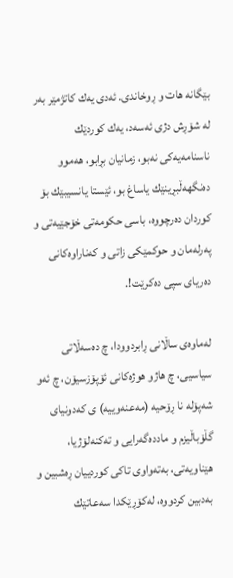بێگانه‌ هات و ڕوخاندی. ئه‌دی یه‌ك كاتژمێر به‌ر له‌ شۆڕش دژی ئه‌سه‌د، یه‌ك كوردێك ناسنامه‌یه‌كی نه‌بو، زمانیان بڕابو، هه‌موو ده‌نگهه‌ڵبڕینێك یاساغ بو، ئێستا یانسیبێك بۆ كوردان ده‌رچووه‌، باسی حكومه‌تی خۆجێیه‌تی و په‌رله‌مان و حوكمێكی زاتی و كه‌ناراوه‌كانی ده‌ریای سپی ده‌كرێت!.

له‌ماوه‌ی ساڵانی ڕابردوودا، چ ده‌سه‌ڵاتی سیاسیی، چ هاژو هوژه‌كانی ئۆپۆزسیۆن، چ ئه‌و شه‌پۆله‌ نا ڕۆحیه‌ (مه‌عنه‌وییه‌) ی كه‌دونیای گڵۆباڵیزم و مادده‌گه‌رایی و ته‌كنه‌لۆژیا، هێناویه‌تی، به‌ته‌واوی تاكی كوردییان ڕه‌شبین و به‌دبین كردووه‌، له‌كۆڕێكدا سه‌عاتێك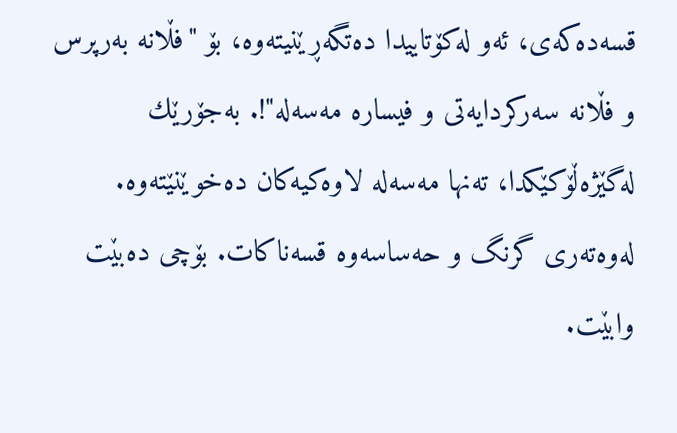قسه‌ده‌كه‌ی، ئه‌و له‌كۆتاییدا ده‌تگه‌ڕێنیته‌وه‌، بۆ "فڵانه‌ به‌رپرس و فڵانه‌ سه‌ركردایه‌تی و فیساره‌ مه‌سه‌له‌"!. به‌جۆرێك له‌گێژه‌ڵۆكێكدا، ته‌نها مه‌سه‌له‌ لاوه‌كیه‌كان ده‌خوێنێته‌وه‌. له‌وه‌ته‌ری گرنگ و حه‌ساسه‌وه‌ قسه‌ناكات. بۆچی ده‌بێت وابێت.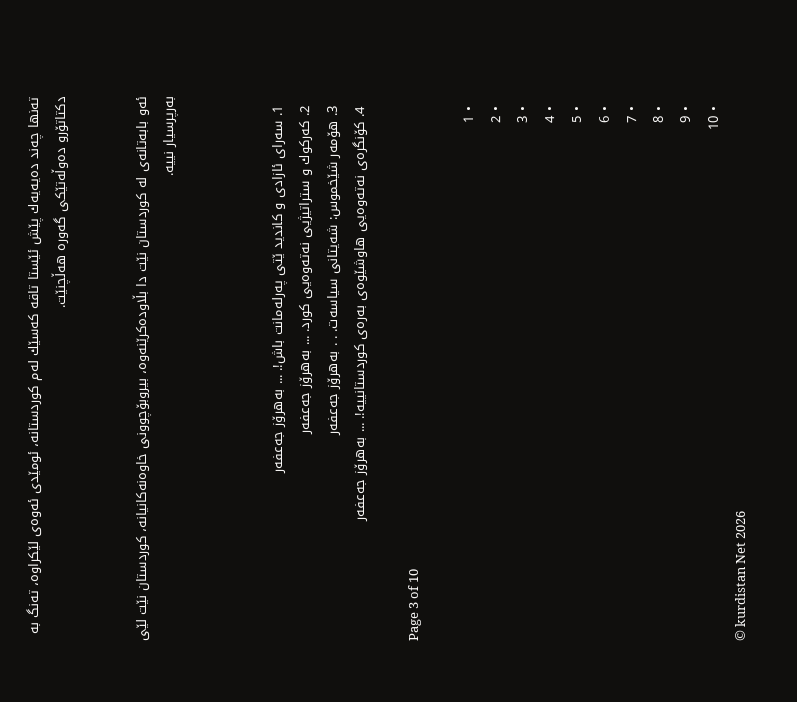ته‌نها چه‌ند ده‌یه‌یه‌ك پێش ئێستا تاقه‌ كه‌سێك له‌م كوردستانه‌، ئومێدی ئه‌وه‌ی لێكراوه‌، ته‌نگ به‌ دكتاتۆرو ده‌وڵه‌تێكی گه‌وره‌ هه‌ڵچنێت.


ئه‌و بابه‌تانه‌ی له‌ کوردستان نێت دا بڵاوده‌کرێنه‌وه‌، بیروبۆچوونی خاوه‌نه‌کانیانه‌، کوردستان نێت لێی به‌رپرسیار نییه‌.



  1. سه‌رای ئازادی و كاندید ێتی په‌رله‌مانت باش!. ... به‌هرۆز جه‌عفه‌ر
  2. كه‌ركوك و ستراتیژیی نه‌ته‌وه‌یی كورد. ... به‌هرۆز جه‌عفه‌ر
  3. هۆمه‌ر شێخموس: شه‌یتانی سیاسه‌ت. . . به‌هرۆز جه‌عفه‌ر
  4. كۆنگره‌ی نه‌ته‌وه‌یی هاوشێوه‌ی به‌ره‌ی كوردستانییه‌!. ... به‌هرۆز جه‌عفه‌ر

Page 3 of 10

  • 1
  • 2
  • 3
  • 4
  • 5
  • 6
  • 7
  • 8
  • 9
  • 10
© kurdistan Net 2026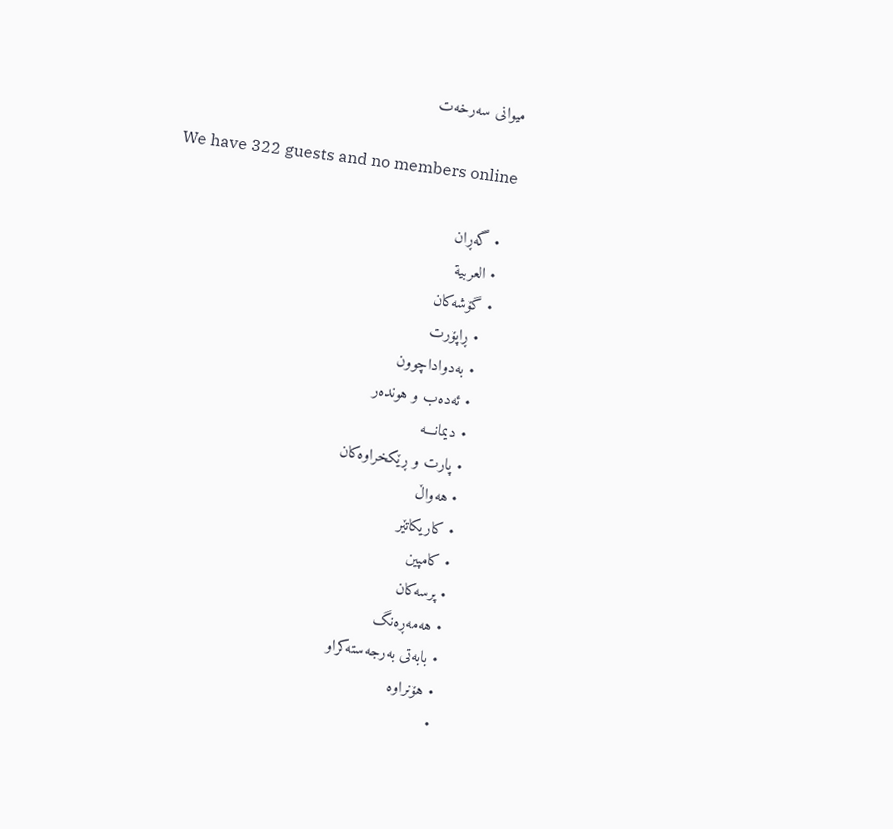میوانی سەرخەت

We have 322 guests and no members online

  • گەڕان
  • العربیة
  • گۆشه‌کان
    • ڕاپۆرت
    • به‌دواداچوون
    • ئه‌ده‌ب و هونده‌ر
    • دیمانـــه‌
    • پارت و ڕێکخراوه‌کان
    • هه‌واڵ
    • کاریکاتێر
    • کامپین
    • پرسه‌کان
    • هه‌مه‌ڕه‌نگ
    • بابه‌تی به‌رجه‌سته‌کراو
    • هۆنراوە
    •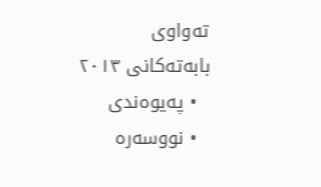تەواوی بابەتەکانی ٢٠١٣
  • په‌یوه‌ندی
  • نووسه‌ره‌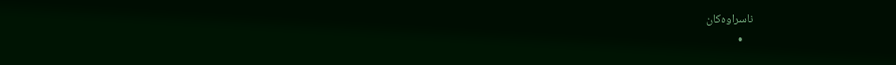ناسراوه‌کان
    •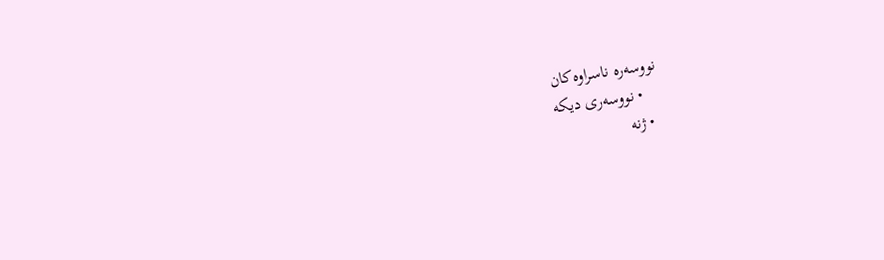نووسه‌ره‌ ناسراوه‌کان
    • نووسه‌ری دیکه‌
  • ژنە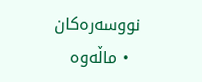نووسەرەکان
  • ماڵەوە